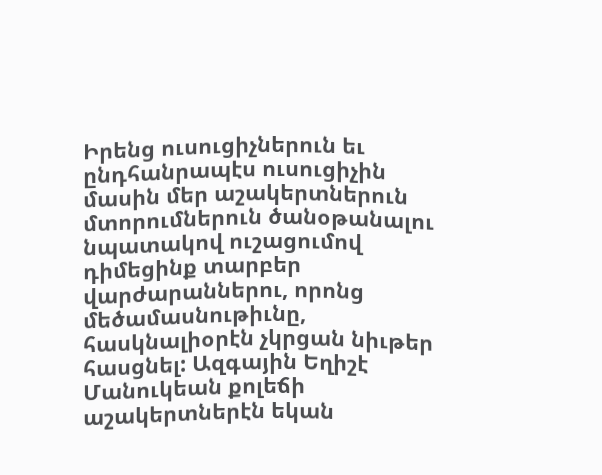Իրենց ուսուցիչներուն եւ ընդհանրապէս ուսուցիչին մասին մեր աշակերտներուն մտորումներուն ծանօթանալու նպատակով ուշացումով դիմեցինք տարբեր վարժարաններու, որոնց մեծամասնութիւնը, հասկնալիօրէն չկրցան նիւթեր հասցնել: Ազգային Եղիշէ Մանուկեան քոլեճի աշակերտներէն եկան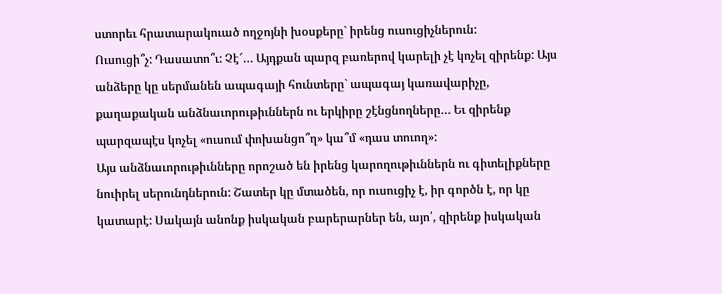ստորեւ հրատարակուած ողջոյնի խօսքերը` իրենց ուսուցիչներուն:
Ուսուցի՞չ: Դասատո՞ւ: Չէ՜… Այդքան պարզ բառերով կարելի չէ կոչել զիրենք: Այս անձերը կը սերմանեն ապագայի հունտերը` ապագայ կառավարիչը, քաղաքական անձնաւորութիւններն ու երկիրը շէնցնողները… Եւ զիրենք պարզապէս կոչել «ուսում փոխանցո՞ղ» կա՞մ «դաս տուող»:
Այս անձնաւորութիւնները որոշած են իրենց կարողութիւններն ու գիտելիքները նուիրել սերունդներուն: Շատեր կը մտածեն, որ ուսուցիչ է, իր գործն է, որ կը կատարէ: Սակայն անոնք իսկական բարերարներ են, այո՛, զիրենք իսկական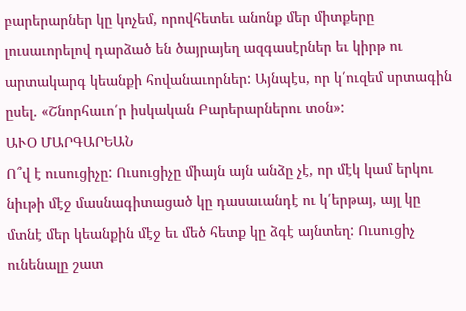բարերարներ կը կոչեմ, որովհետեւ անոնք մեր միտքերը լուսաւորելով դարձած են ծայրայեղ ազգասէրներ եւ կիրթ ու արտակարգ կեանքի հովանաւորներ: Այնպէս, որ կ՛ուզեմ սրտագին ըսել. «Շնորհաւո՛ր իսկական Բարերարներու տօն»:
ԱՒՕ ՄԱՐԳԱՐԵԱՆ
Ո՞վ է ուսուցիչը: Ուսուցիչը միայն այն անձը չէ, որ մէկ կամ երկու նիւթի մէջ մասնագիտացած կը դասաւանդէ ու կ՛երթայ, այլ կը մտնէ մեր կեանքին մէջ եւ մեծ հետք կը ձգէ այնտեղ: Ուսուցիչ ունենալը շատ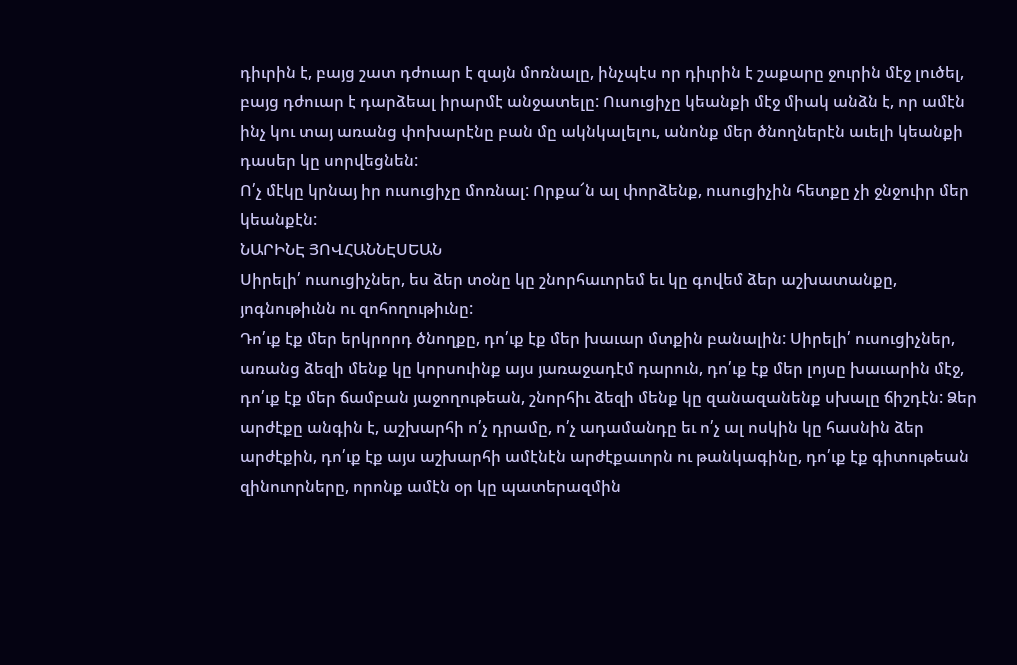դիւրին է, բայց շատ դժուար է զայն մոռնալը, ինչպէս որ դիւրին է շաքարը ջուրին մէջ լուծել, բայց դժուար է դարձեալ իրարմէ անջատելը: Ուսուցիչը կեանքի մէջ միակ անձն է, որ ամէն ինչ կու տայ առանց փոխարէնը բան մը ակնկալելու, անոնք մեր ծնողներէն աւելի կեանքի դասեր կը սորվեցնեն:
Ո՛չ մէկը կրնայ իր ուսուցիչը մոռնալ: Որքա՜ն ալ փորձենք, ուսուցիչին հետքը չի ջնջուիր մեր կեանքէն:
ՆԱՐԻՆԷ ՅՈՎՀԱՆՆԷՍԵԱՆ
Սիրելի՛ ուսուցիչներ, ես ձեր տօնը կը շնորհաւորեմ եւ կը գովեմ ձեր աշխատանքը, յոգնութիւնն ու զոհողութիւնը:
Դո՛ւք էք մեր երկրորդ ծնողքը, դո՛ւք էք մեր խաւար մտքին բանալին: Սիրելի՛ ուսուցիչներ, առանց ձեզի մենք կը կորսուինք այս յառաջադէմ դարուն, դո՛ւք էք մեր լոյսը խաւարին մէջ, դո՛ւք էք մեր ճամբան յաջողութեան, շնորհիւ ձեզի մենք կը զանազանենք սխալը ճիշդէն: Ձեր արժէքը անգին է, աշխարհի ո՛չ դրամը, ո՛չ ադամանդը եւ ո՛չ ալ ոսկին կը հասնին ձեր արժէքին, դո՛ւք էք այս աշխարհի ամէնէն արժէքաւորն ու թանկագինը, դո՛ւք էք գիտութեան զինուորները, որոնք ամէն օր կը պատերազմին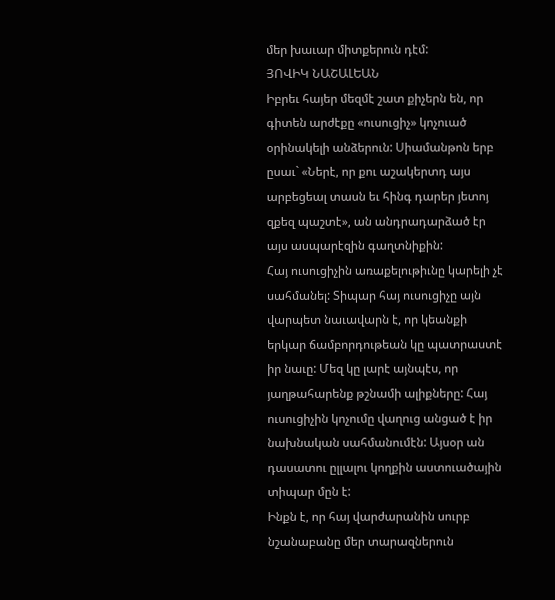մեր խաւար միտքերուն դէմ:
ՅՈՎԻԿ ՆԱՇԱԼԵԱՆ
Իբրեւ հայեր մեզմէ շատ քիչերն են, որ գիտեն արժէքը «ուսուցիչ» կոչուած օրինակելի անձերուն: Սիամանթոն երբ ըսաւ` «Ներէ, որ քու աշակերտդ այս արբեցեալ տասն եւ հինգ դարեր յետոյ զքեզ պաշտէ», ան անդրադարձած էր այս ասպարէզին գաղտնիքին:
Հայ ուսուցիչին առաքելութիւնը կարելի չէ սահմանել: Տիպար հայ ուսուցիչը այն վարպետ նաւավարն է, որ կեանքի երկար ճամբորդութեան կը պատրաստէ իր նաւը: Մեզ կը լարէ այնպէս, որ յաղթահարենք թշնամի ալիքները: Հայ ուսուցիչին կոչումը վաղուց անցած է իր նախնական սահմանումէն: Այսօր ան դասատու ըլլալու կողքին աստուածային տիպար մըն է:
Ինքն է, որ հայ վարժարանին սուրբ նշանաբանը մեր տարազներուն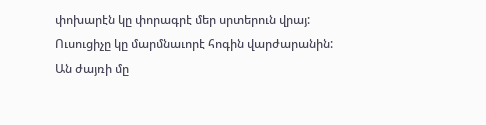փոխարէն կը փորագրէ մեր սրտերուն վրայ:
Ուսուցիչը կը մարմնաւորէ հոգին վարժարանին: Ան ժայռի մը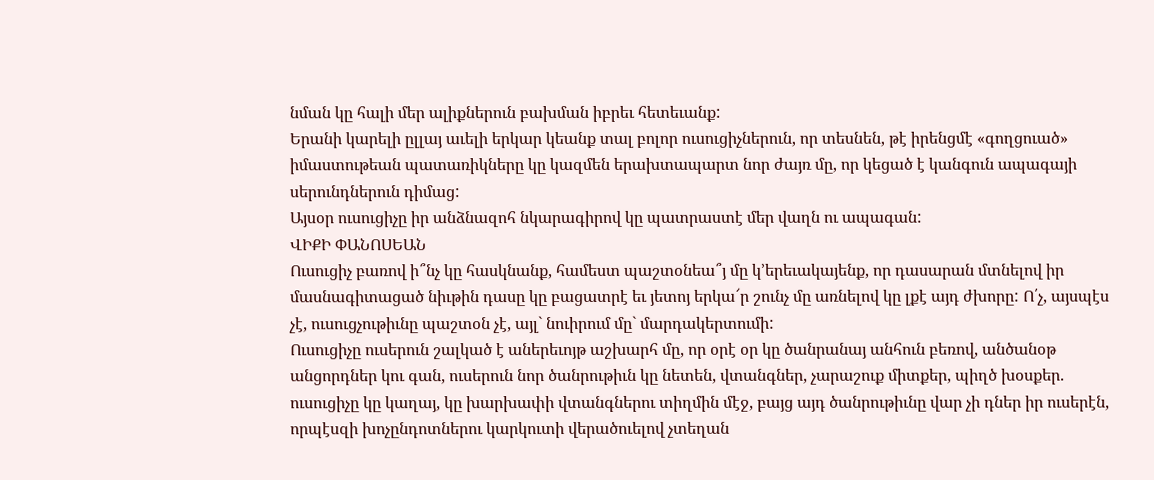նման կը հալի մեր ալիքներուն բախման իբրեւ հետեւանք:
Երանի կարելի ըլլայ աւելի երկար կեանք տալ բոլոր ուսուցիչներուն, որ տեսնեն, թէ իրենցմէ «գողցուած» իմաստութեան պատառիկները կը կազմեն երախտապարտ նոր ժայռ մը, որ կեցած է կանգուն ապագայի սերունդներուն դիմաց:
Այսօր ուսուցիչը իր անձնազոհ նկարագիրով կը պատրաստէ մեր վաղն ու ապագան:
ՎԻՔԻ ՓԱՆՈՍԵԱՆ
Ուսուցիչ բառով ի՞նչ կը հասկնանք, համեստ պաշտօնեա՞յ մը կ’երեւակայենք, որ դասարան մտնելով իր մասնագիտացած նիւթին դասը կը բացատրէ եւ յետոյ երկա՜ր շունչ մը առնելով կը լքէ այդ ժխորը: Ո՛չ, այսպէս չէ, ուսուցչութիւնը պաշտօն չէ, այլ` նուիրում մը` մարդակերտումի:
Ուսուցիչը ուսերուն շալկած է աներեւոյթ աշխարհ մը, որ օրէ օր կը ծանրանայ անհուն բեռով, անծանօթ անցորդներ կու գան, ուսերուն նոր ծանրութիւն կը նետեն, վտանգներ, չարաշուք միտքեր, պիղծ խօսքեր. ուսուցիչը կը կաղայ, կը խարխափի վտանգներու տիղմին մէջ, բայց այդ ծանրութիւնը վար չի դներ իր ուսերէն, որպէսզի խոչընդոտներու կարկուտի վերածուելով չտեղան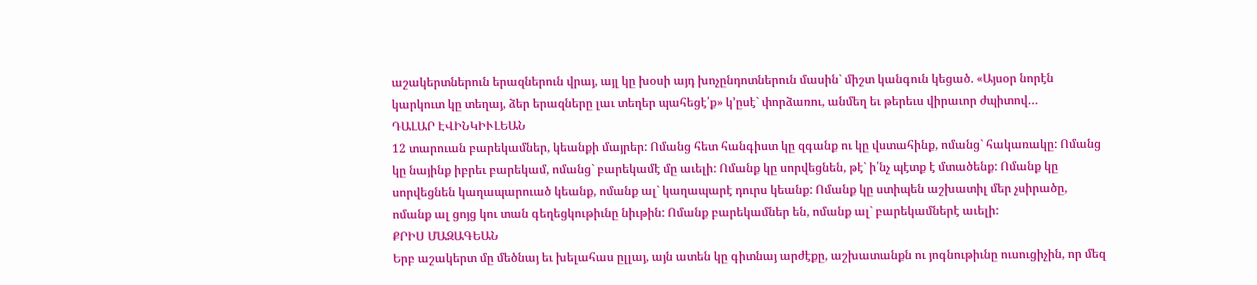աշակերտներուն երազներուն վրայ, այլ կը խօսի այդ խոչընդոտներուն մասին` միշտ կանգուն կեցած. «Այսօր նորէն կարկուտ կը տեղայ, ձեր երազները լաւ տեղեր պահեցէ՛ք» կ’ըսէ` փորձառու, անմեղ եւ թերեւս վիրաւոր ժպիտով…
ԴԱԼԱՐ ԷՎԻՆԿԻՒԼԵԱՆ
12 տարուան բարեկամներ, կեանքի մայրեր: Ոմանց հետ հանգիստ կը զգանք ու կը վստահինք, ոմանց` հակառակը: Ոմանց կը նայինք իբրեւ բարեկամ, ոմանց` բարեկամէ մը աւելի: Ոմանք կը սորվեցնեն, թէ` ի՛նչ պէտք է մտածենք: Ոմանք կը սորվեցնեն կաղապարուած կեանք, ոմանք ալ` կաղապարէ դուրս կեանք: Ոմանք կը ստիպեն աշխատիլ մեր չսիրածը, ոմանք ալ ցոյց կու տան գեղեցկութիւնը նիւթին: Ոմանք բարեկամներ են, ոմանք ալ` բարեկամներէ աւելի:
ՔՐԻՍ ՄԱԶԱԳԵԱՆ
Երբ աշակերտ մը մեծնայ եւ խելահաս ըլլայ, այն ատեն կը գիտնայ արժէքը, աշխատանքն ու յոգնութիւնը ուսուցիչին, որ մեզ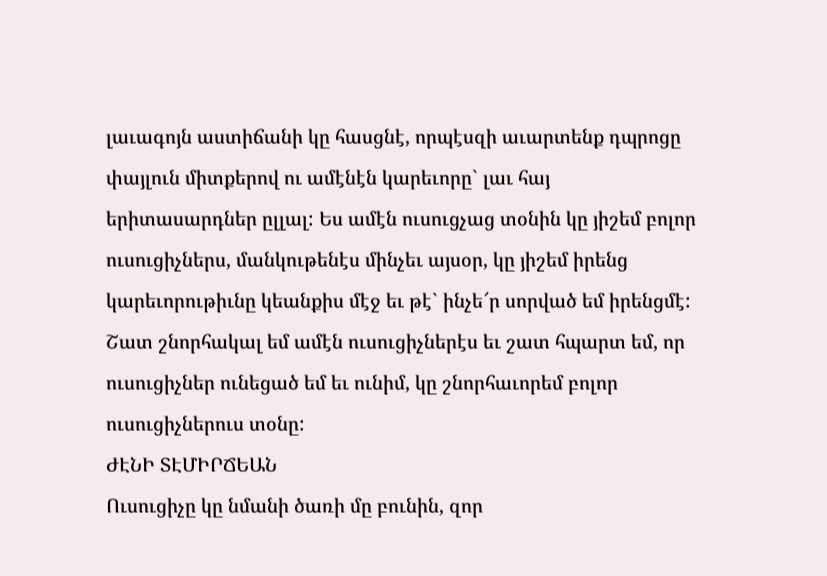լաւագոյն աստիճանի կը հասցնէ, որպէսզի աւարտենք դպրոցը փայլուն միտքերով ու ամէնէն կարեւորը` լաւ հայ երիտասարդներ ըլլալ: Ես ամէն ուսուցչաց տօնին կը յիշեմ բոլոր ուսուցիչներս, մանկութենէս մինչեւ այսօր, կը յիշեմ իրենց կարեւորութիւնը կեանքիս մէջ եւ թէ` ինչե՜ր սորված եմ իրենցմէ:
Շատ շնորհակալ եմ ամէն ուսուցիչներէս եւ շատ հպարտ եմ, որ ուսուցիչներ ունեցած եմ եւ ունիմ, կը շնորհաւորեմ բոլոր ուսուցիչներուս տօնը:
ԺԷՆԻ ՏԷՄԻՐՃԵԱՆ
Ուսուցիչը կը նմանի ծառի մը բունին, զոր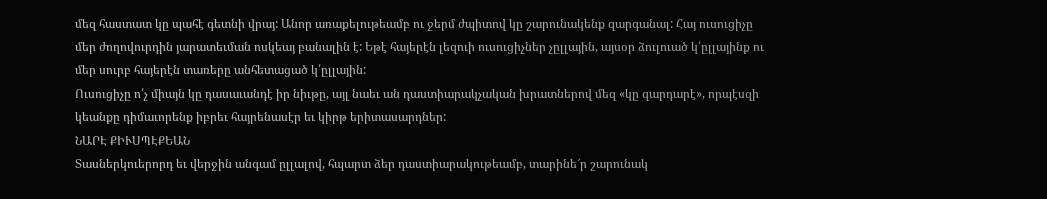մեզ հաստատ կը պահէ գետնի վրայ: Անոր առաքելութեամբ ու ջերմ ժպիտով կը շարունակենք զարգանալ: Հայ ուսուցիչը մեր ժողովուրդին յարատեւման ոսկեայ բանալին է: Եթէ հայերէն լեզուի ուսուցիչներ չըլլային, այսօր ձուլուած կ՛ըլլայինք ու մեր սուրբ հայերէն տառերը անհետացած կ՛ըլլային:
Ուսուցիչը ո՛չ միայն կը դասաւանդէ իր նիւթը, այլ նաեւ ան դաստիարակչական խրատներով մեզ «կը զարդարէ», որպէսզի կեանքը դիմաւորենք իբրեւ հայրենասէր եւ կիրթ երիտասարդներ:
ՆԱՐԷ ՔԻՒՍՊԷՔԵԱՆ
Տասներկուերորդ եւ վերջին անգամ ըլլալով, հպարտ ձեր դաստիարակութեամբ, տարինե՜ր շարունակ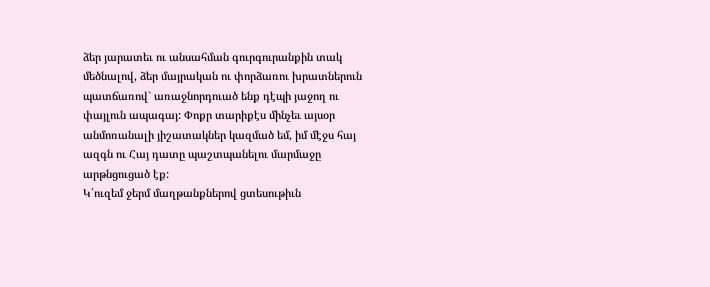ձեր յարատեւ ու անսահման գուրգուրանքին տակ մեծնալով, ձեր մայրական ու փորձառու խրատներուն պատճառով` առաջնորդուած ենք դէպի յաջող ու փայլուն ապագայ: Փոքր տարիքէս մինչեւ այսօր անմոռանալի յիշատակներ կազմած եմ, իմ մէջս հայ ազգն ու Հայ դատը պաշտպանելու մարմաջը արթնցուցած էք:
Կ՛ուզեմ ջերմ մաղթանքներով ցտեսութիւն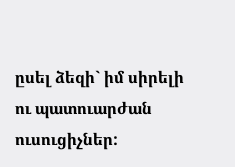ըսել ձեզի` իմ սիրելի ու պատուարժան ուսուցիչներ: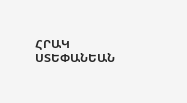ՀՐԱԿ ՍՏԵՓԱՆԵԱՆ